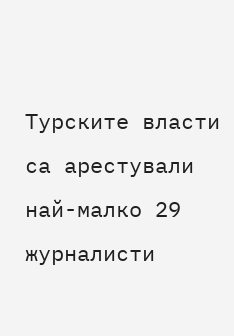Турските власти са арестували най-малко 29 журналисти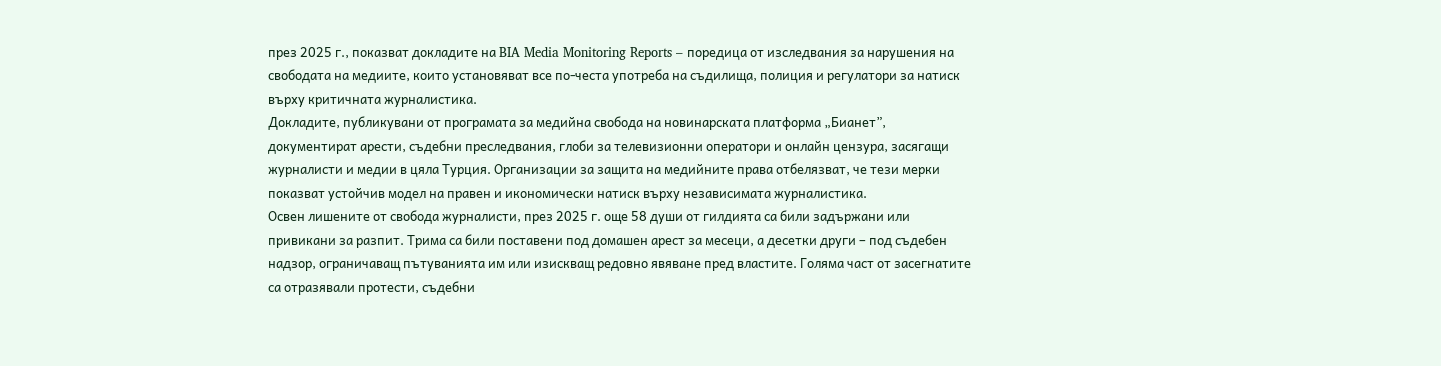през 2025 г., показват докладите на BIA Media Monitoring Reports – поредица от изследвания за нарушения на свободата на медиите, които установяват все по-честа употреба на съдилища, полиция и регулатори за натиск върху критичната журналистика.
Докладите, публикувани от програмата за медийна свобода на новинарската платформа „Бианет”, документират арести, съдебни преследвания, глоби за телевизионни оператори и онлайн цензура, засягащи журналисти и медии в цяла Турция. Организации за защита на медийните права отбелязват, че тези мерки показват устойчив модел на правен и икономически натиск върху независимата журналистика.
Освен лишените от свобода журналисти, през 2025 г. още 58 души от гилдията са били задържани или привикани за разпит. Трима са били поставени под домашен арест за месеци, а десетки други – под съдебен надзор, ограничаващ пътуванията им или изискващ редовно явяване пред властите. Голяма част от засегнатите са отразявали протести, съдебни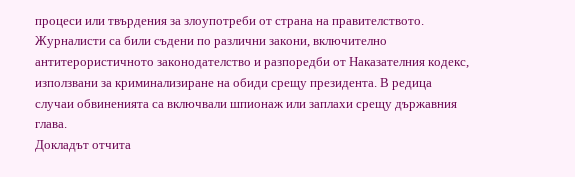процеси или твърдения за злоупотреби от страна на правителството.
Журналисти са били съдени по различни закони, включително антитерористичното законодателство и разпоредби от Наказателния кодекс, използвани за криминализиране на обиди срещу президента. В редица случаи обвиненията са включвали шпионаж или заплахи срещу държавния глава.
Докладът отчита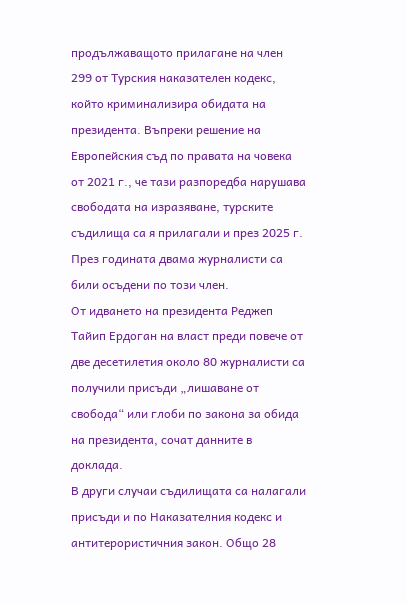продължаващото прилагане на член 299 от Турския наказателен кодекс, който криминализира обидата на президента. Въпреки решение на Европейския съд по правата на човека от 2021 г., че тази разпоредба нарушава свободата на изразяване, турските съдилища са я прилагали и през 2025 г. През годината двама журналисти са били осъдени по този член.
От идването на президента Реджеп Тайип Ердоган на власт преди повече от две десетилетия около 80 журналисти са получили присъди „лишаване от свобода“ или глоби по закона за обида на президента, сочат данните в доклада.
В други случаи съдилищата са налагали присъди и по Наказателния кодекс и антитерористичния закон. Общо 28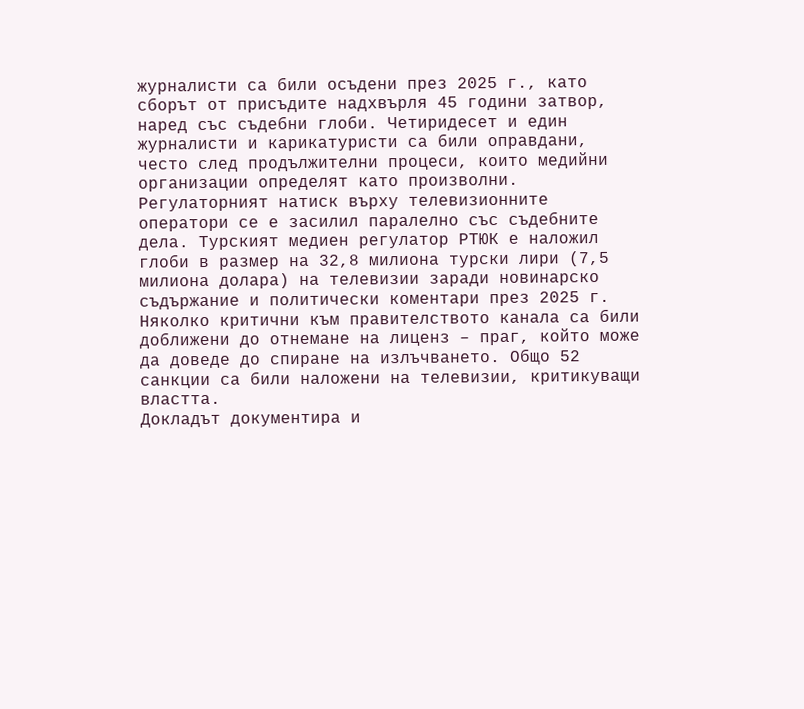журналисти са били осъдени през 2025 г., като сборът от присъдите надхвърля 45 години затвор, наред със съдебни глоби. Четиридесет и един журналисти и карикатуристи са били оправдани, често след продължителни процеси, които медийни организации определят като произволни.
Регулаторният натиск върху телевизионните оператори се е засилил паралелно със съдебните дела. Турският медиен регулатор РТЮК е наложил глоби в размер на 32,8 милиона турски лири (7,5 милиона долара) на телевизии заради новинарско съдържание и политически коментари през 2025 г. Няколко критични към правителството канала са били доближени до отнемане на лиценз – праг, който може да доведе до спиране на излъчването. Общо 52 санкции са били наложени на телевизии, критикуващи властта.
Докладът документира и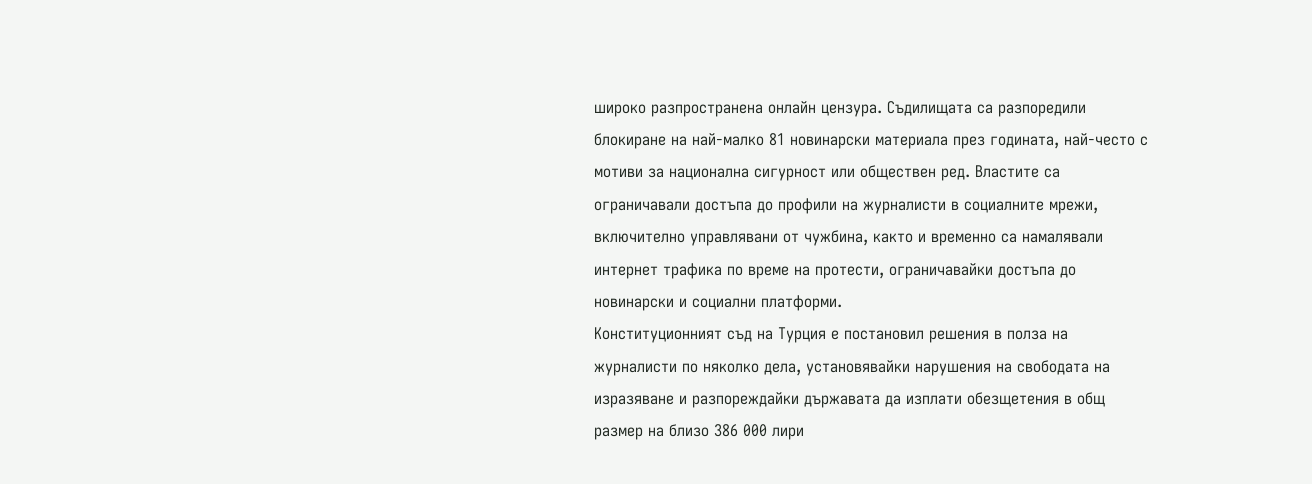широко разпространена онлайн цензура. Съдилищата са разпоредили блокиране на най-малко 81 новинарски материала през годината, най-често с мотиви за национална сигурност или обществен ред. Властите са ограничавали достъпа до профили на журналисти в социалните мрежи, включително управлявани от чужбина, както и временно са намалявали интернет трафика по време на протести, ограничавайки достъпа до новинарски и социални платформи.
Конституционният съд на Турция е постановил решения в полза на журналисти по няколко дела, установявайки нарушения на свободата на изразяване и разпореждайки държавата да изплати обезщетения в общ размер на близо 386 000 лири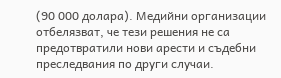(90 000 долара). Медийни организации отбелязват, че тези решения не са предотвратили нови арести и съдебни преследвания по други случаи.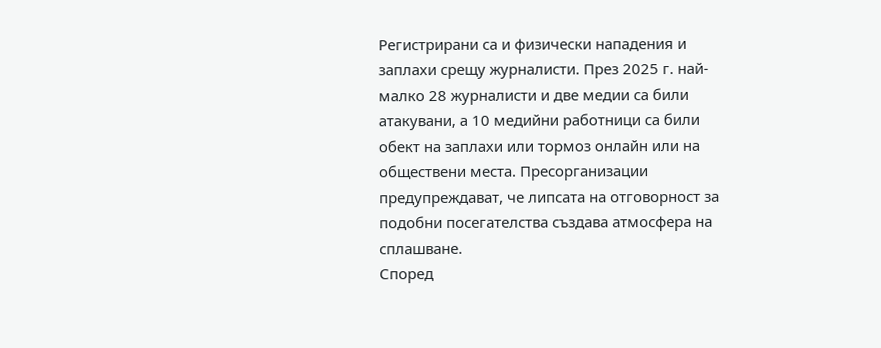Регистрирани са и физически нападения и заплахи срещу журналисти. През 2025 г. най-малко 28 журналисти и две медии са били атакувани, а 10 медийни работници са били обект на заплахи или тормоз онлайн или на обществени места. Пресорганизации предупреждават, че липсата на отговорност за подобни посегателства създава атмосфера на сплашване.
Според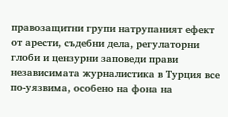правозащитни групи натрупаният ефект от арести, съдебни дела, регулаторни глоби и цензурни заповеди прави независимата журналистика в Турция все по-уязвима, особено на фона на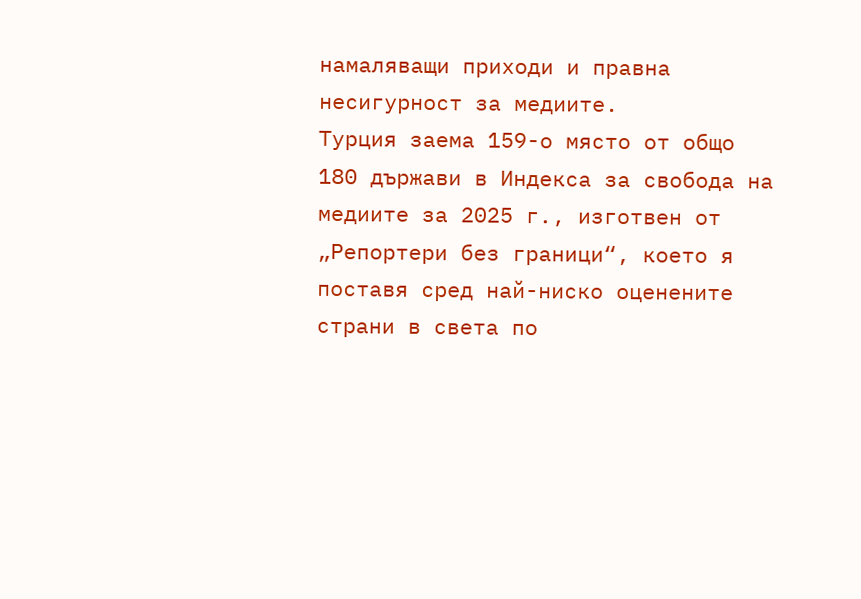намаляващи приходи и правна несигурност за медиите.
Турция заема 159-о място от общо 180 държави в Индекса за свобода на медиите за 2025 г., изготвен от „Репортери без граници“, което я поставя сред най-ниско оценените страни в света по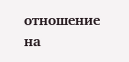отношение на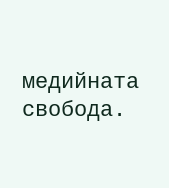медийната свобода.